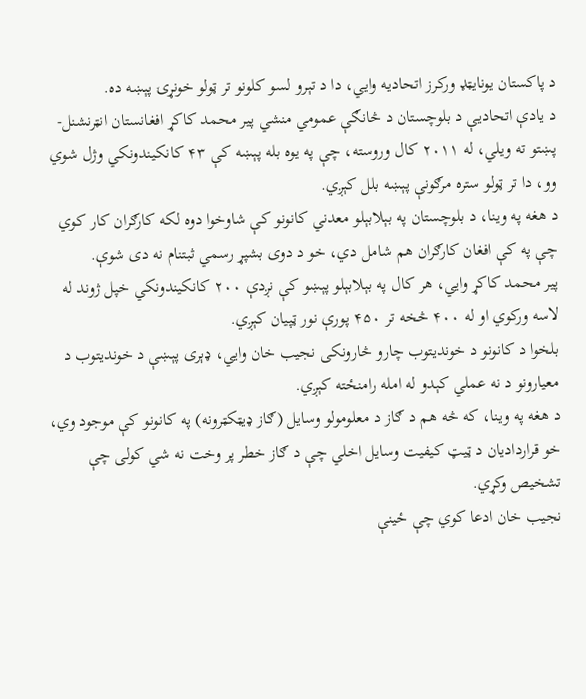د پاکستان یونایټډ ورکرز اتحادیه وایي، دا د تېرو لسو کلونو تر ټولو خونړۍ پېښه ده.
د یادې اتحادیې د بلوچستان د څانګې عمومي منشي پیر محمد کاکړ افغانستان انټرنشنل-پښتو ته ویلي، له ۲۰۱۱ کال وروسته، چې په یوه بله پېښه کې ۴۳ کانکیندونکي وژل شوي وو، دا تر ټولو ستره مرګونې پېښه بلل کېږي.
د هغه په وینا، د بلوچستان په بېلابېلو معدني کانونو کې شاوخوا دوه لکه کارګران کار کوي چې په کې افغان کارګران هم شامل دي، خو د دوی بشپړ رسمي ثبتنام نه دی شوې.
پیر محمد کاکړ وایي، هر کال په بېلابېلو پېښو کې نږدې ۲۰۰ کانکیندونکي خپل ژوند له لاسه ورکوي او له ۴۰۰ څخه تر ۴۵۰ پورې نور ټپیان کېږي.
بلخوا د کانونو د خوندیتوب چارو څارونکی نجیب خان وایي، ډېری پېښې د خوندیتوب د معیارونو د نه عملي کېدو له امله رامنځته کېږي.
د هغه په وینا، که څه هم د ګاز د معلومولو وسایل (ګاز ډیټکټرونه) په کانونو کې موجود وي، خو قراردادیان د ټیټ کیفیت وسایل اخلي چې د ګاز خطر پر وخت نه شي کولی چې تشخیص وکړي.
نجیب خان ادعا کوي چې ځینې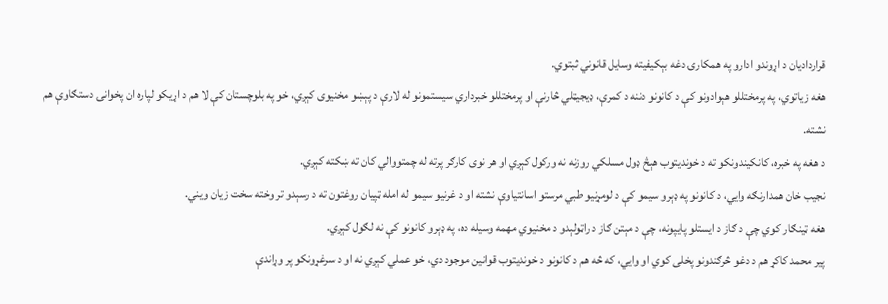قراردادیان د اړوندو ادارو په همکارۍ دغه بېکیفیته وسایل قانوني ثبتوي.
هغه زیاتوي، په پرمختللو هېوادونو کې د کانونو دننه د کمرې، ډیجیټلي څارنې او پرمختللو خبرداري سیستمونو له لارې د پېښو مخنیوی کېږي، خو په بلوچستان کې لا هم د اړیکو لپاره ان پخوانۍ دستګاوې هم نشته.
د هغه په خبره، کانکیندونکو ته د خوندیتوب هېڅ ډول مسلکي روزنه نه ورکول کېږي او هر نوی کارګر پرته له چمتووالي کان ته ښکته کېږي.
نجیب خان همدارنګه وایي، د کانونو په ډېرو سیمو کې د لومړنیو طبي مرستو اسانتیاوې نشته او د غرنیو سیمو له امله ټپیان روغتون ته د رسېدو تر وخته سخت زیان ویني.
هغه ټینګار کوي چې د ګاز د ایستلو پایپونه، چې د مېتن ګاز د راټولېدو د مخنیوي مهمه وسیله ده، په ډېرو کانونو کې نه لګول کېږي.
پیر محمد کاکړ هم د دغو څرګندونو پخلی کوي او وایي، که څه هم د کانونو د خوندیتوب قوانین موجود دي، خو عملي کېږي نه او د سرغړونکو پر وړاندې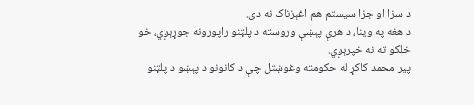د سزا او جزا سیستم هم اغېزناک نه دی.
د هغه په وینا، د هرې پېښې وروسته د پلټنو راپورونه جوړېږي، خو خلکو ته نه خپرېږي.
پیر محمد کاکړ له حکومته وغوښتل چې د کانونو د پېښو د پلټنو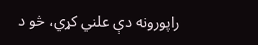راپورونه دې علني کړي، څو د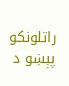راتلونکو پېښو د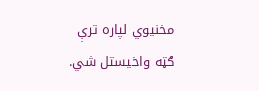مخنیوي لپاره ترې ګټه واخیستل شي.